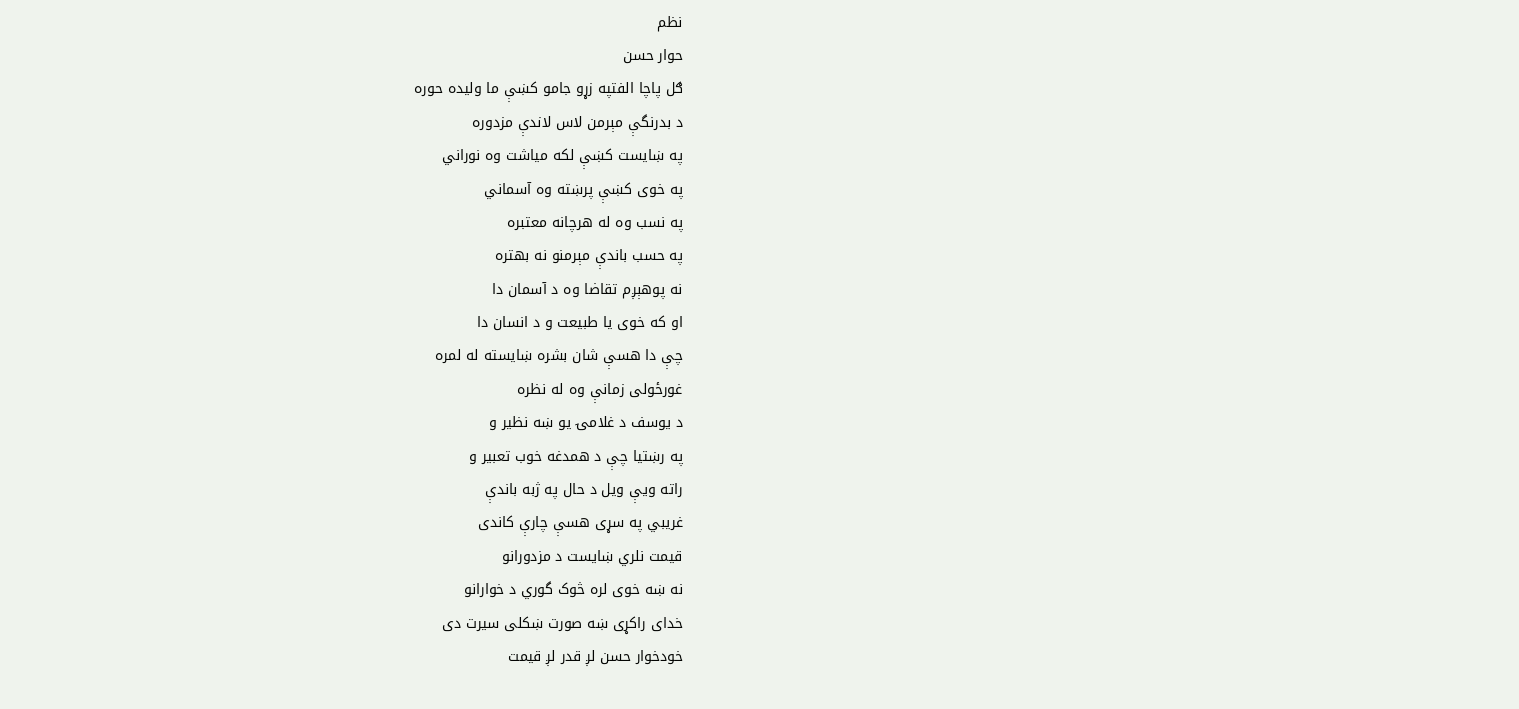نظم
حوار حسن
ګل پاچا الفتپه زړو جامو کښې ما وليده حوره
د بدرنگې مېرمن لاس لاندې مزدوره
په ښايست کښې لکه مياشت وه نوراني
په خوی کښې پرښته وه آسماني
په نسب وه له هرچانه معتبره
په حسب باندې مېرمنو نه بهتره
نه پوهېږم تقاضا وه د آسمان دا
او که خوی يا طبيعت و د انسان دا
چې دا هسې شان بشره ښايسته له لمره
غورځولی زمانې وه له نظره
د يوسف د غلامۍ يو ښه نظير و
په رښتيا چې د همدغه خوب تعبير و
راته ويې ويل د حال په ژبه باندې
غريبي په سړی هسې چارې کاندی
قيمت نلري ښايست د مزدورانو
نه ښه خوی لره څوک گوري د خوارانو
خدای راکړی ښه صورت ښکلی سيرت دی
خودخوار حسن لږ قدر لږ قيمت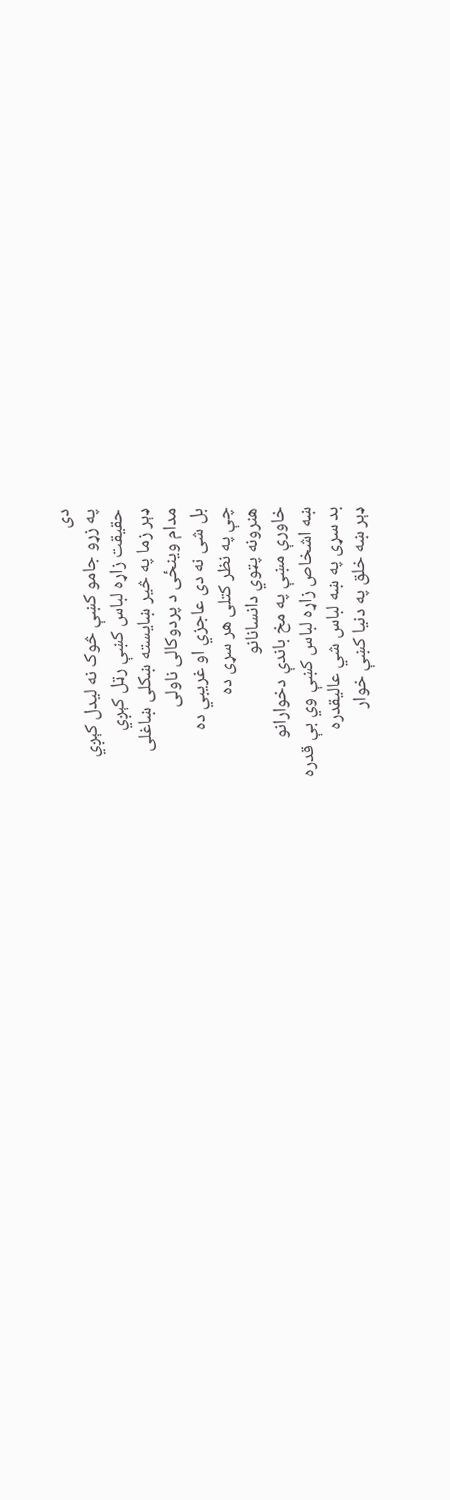دی
په زړو جامو کښې څوک نه ليدل کېږي
حقيقت زاړه لباس کښې رټل کېږي
ډېر زما په څير ښايسته ښکلی ښاغلی
مدام وينځی د پردوکالی ناولی
بل شی نه دی عاجزي او غريبي ده
چې په نظر کتلی هر سړی ده
هنرونه پټوي دانسانانو
خاورې مښې په مخ باندې دخوارانو
ښه اشخاص زاړه لباس کښې وي بې قدره
بد سړی په ښه لباس شي عاليقدره
ډېر ښه خلق په دنيا کښې خوار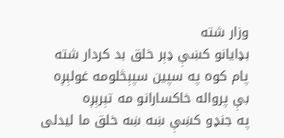وزار شته
بډايانو کښې ډېر خلق بد کردار شته
پام کوه په سپين سپېڅلومه غولېږه
بې پرواله خاکسارانو مه تېرېږه
په جنډو کښې ښه ښه خلق ما ليدلی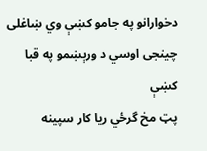دخوارانو په جامو کښې وي ښاغلی
چينجی اوسي د ورېښمو په قبا کښې
پټ مخ گرځي ريا کار سپينه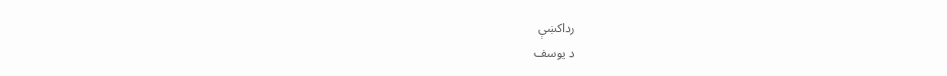رداکښې
د يوسف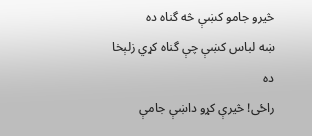څيرو جامو کښې څه گناه ده
ښه لباس کښې چې گناه کړي زلېخا ده
راځی! څيرې کړو داښې جامې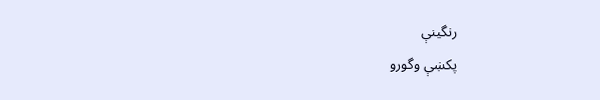رنگينې
پکښې وگورو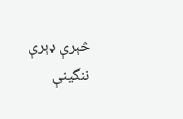څېرې ډېرې ننگينې